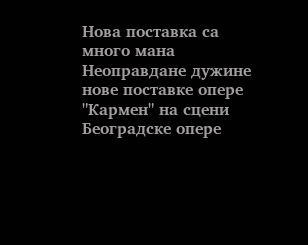Нова поставка са много мана
Неоправдане дужине нове поставке опере "Кармен" на сцени Београдске опере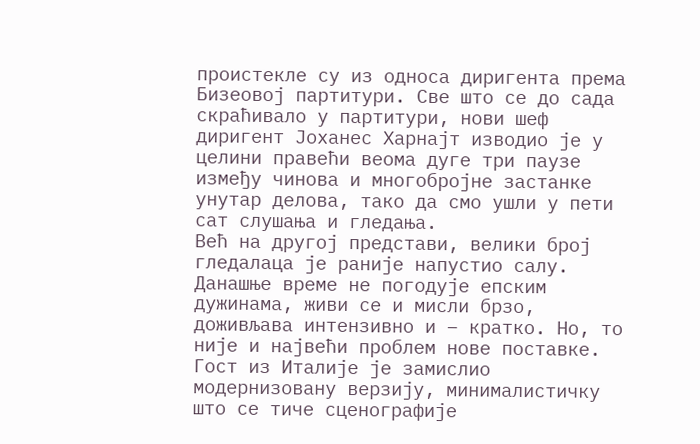проистекле су из односа диригента према Бизеовој партитури. Све што се до сада скраћивало у партитури, нови шеф диригент Јоханес Харнајт изводио је у целини правећи веома дуге три паузе између чинова и многобројне застанке унутар делова, тако да смо ушли у пети сат слушања и гледања.
Већ на другој представи, велики број гледалаца је раније напустио салу. Данашње време не погодује епским дужинама, живи се и мисли брзо, доживљава интензивно и – кратко. Но, то није и највећи проблем нове поставке. Гост из Италије је замислио модернизовану верзију, минималистичку што се тиче сценографије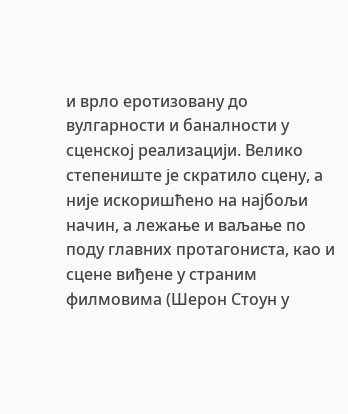и врло еротизовану до вулгарности и баналности у сценској реализацији. Велико степениште је скратило сцену, а није искоришћено на најбољи начин, а лежање и ваљање по поду главних протагониста, као и сцене виђене у страним филмовима (Шерон Стоун у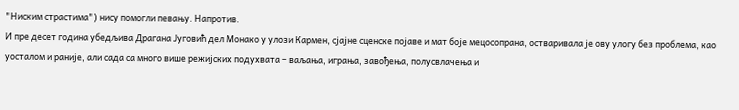"Ниским страстима") нису помогли певању. Напротив.
И пре десет година убедљива Драгана Југовић дел Монако у улози Кармен, сјајне сценске појаве и мат боје мецосопрана, остваривала је ову улогу без проблема, као уосталом и раније, али сада са много више режијских подухвата – ваљања, играња, завођења, полусвлачења и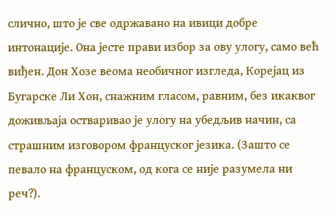слично, што је све одржавано на ивици добре интонације. Она јесте прави избор за ову улогу, само већ виђен. Дон Хозе веома необичног изгледа, Корејац из Бугарске Ли Хон, снажним гласом, равним, без икаквог доживљаја остваривао је улогу на убедљив начин, са страшним изговором француског језика. (Зашто се певало на француском, од кога се није разумела ни реч?).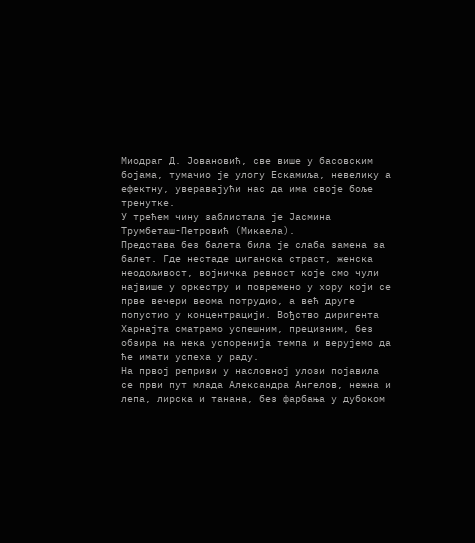Миодраг Д. Јовановић, све више у басовским бојама, тумачио је улогу Ескамиља, невелику а ефектну, уверавајући нас да има своје боље тренутке.
У трећем чину заблистала је Јасмина Трумбеташ-Петровић (Микаела).
Представа без балета била је слаба замена за балет. Где нестаде циганска страст, женска неодољивост, војничка ревност које смо чули највише у оркестру и повремено у хору који се прве вечери веома потрудио, а већ друге попустио у концентрацији. Вођство диригента Харнајта сматрамо успешним, прецизним, без обзира на нека успоренија темпа и верујемо да ће имати успеха у раду.
На првој репризи у насловној улози појавила се први пут млада Александра Ангелов, нежна и лепа, лирска и танана, без фарбања у дубоком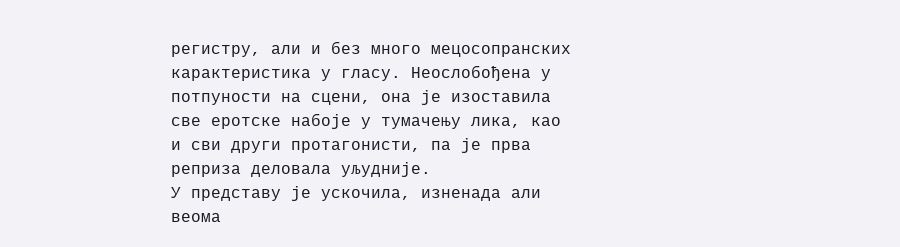регистру, али и без много мецосопранских карактеристика у гласу. Неослобођена у потпуности на сцени, она је изоставила све еротске набоје у тумачењу лика, као и сви други протагонисти, па је прва реприза деловала уљудније.
У представу је ускочила, изненада али веома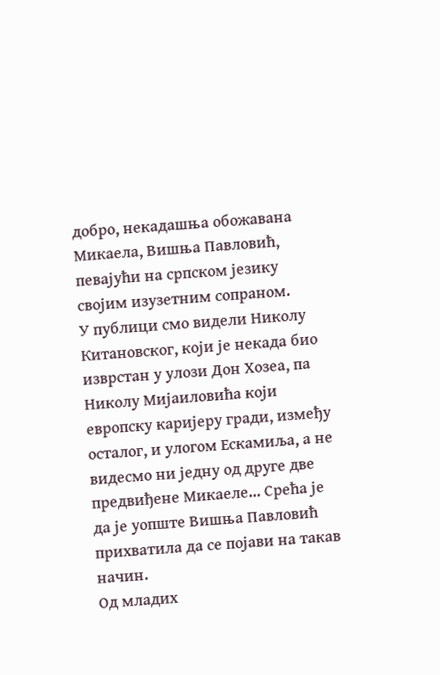добро, некадашња обожавана Микаела, Вишња Павловић, певајући на српском језику својим изузетним сопраном.
У публици смо видели Николу Китановског, који је некада био изврстан у улози Дон Хозеа, па Николу Мијаиловића који европску каријеру гради, између осталог, и улогом Ескамиља, а не видесмо ни једну од друге две предвиђене Микаеле... Срећа је да је уопште Вишња Павловић прихватила да се појави на такав начин.
Од младих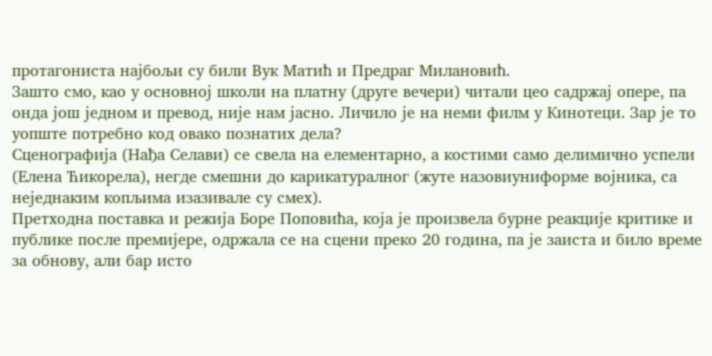протагониста најбољи су били Вук Матић и Предраг Милановић.
Зашто смо, као у основној школи на платну (друге вечери) читали цео садржај опере, па онда још једном и превод, није нам јасно. Личило је на неми филм у Кинотеци. Зар је то уопште потребно код овако познатих дела?
Сценографија (Нађа Селави) се свела на елементарно, а костими само делимично успели (Елена Ћикорела), негде смешни до карикатуралног (жуте назовиуниформе војника, са неједнаким копљима изазивале су смех).
Претходна поставка и режија Боре Поповића, која је произвела бурне реакције критике и публике после премијере, одржала се на сцени преко 20 година, па је заиста и било време за обнову, али бар исто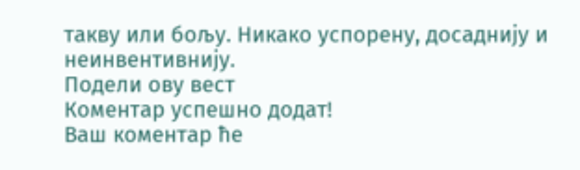такву или бољу. Никако успорену, досаднију и неинвентивнију.
Подели ову вест
Комeнтар успeшно додат!
Ваш комeнтар ћe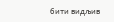бити видљив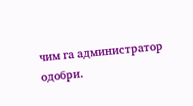чим га администратор одобри.